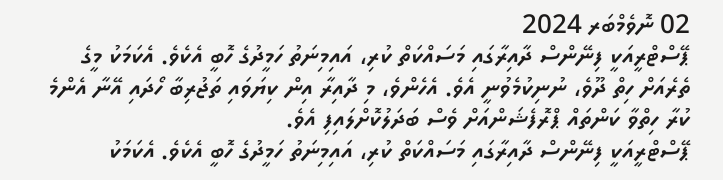02 ނޮވެމްބަރ 2024
ޕޭސްޓްރީއަކީ ފިނޭންސް ދާއިރާގައި މަސައްކަތް ކުރި، އައިމިނަތު ހަމީދުގެ ހޮބީ އެކެވެ. އެކަމަކު މީގެ ތެރެއަށް ހިތް ދޫވެ، ނުނިކުމެވުނީ އެވެ. އެހެންވެ، މި ދާއިރާ އިން ކިޔަވައި ތަޖުރިބާ ހޯދައި އޭނާ އެންމެ ކުރާ ހިތްވާ ކަންތައް ޕްރޮފެޝަންއަށް ވެސް ބަދަލުކޮށްލައިފި އެވެ.
ޕޭސްޓްރީއަކީ ފިނޭންސް ދާއިރާގައި މަސައްކަތް ކުރި، އައިމިނަތު ހަމީދުގެ ހޮބީ އެކެވެ. އެކަމަކު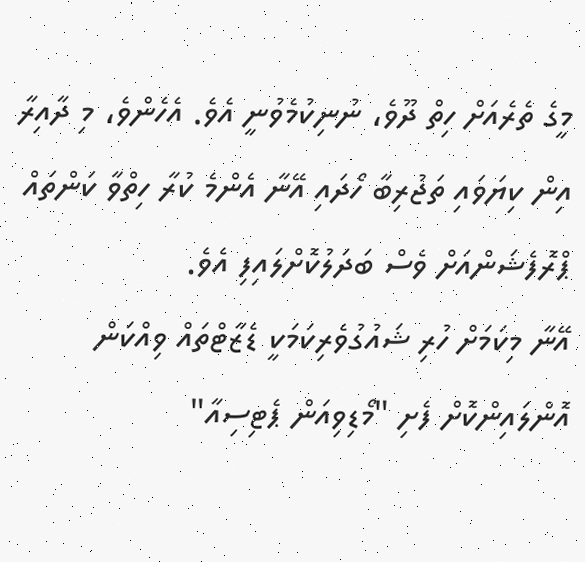މީގެ ތެރެއަށް ހިތް ދޫވެ، ނުނިކުމެވުނީ އެވެ. އެހެންވެ، މި ދާއިރާ އިން ކިޔަވައި ތަޖުރިބާ ހޯދައި އޭނާ އެންމެ ކުރާ ހިތްވާ ކަންތައް ޕްރޮފެޝަންއަށް ވެސް ބަދަލުކޮށްލައިފި އެވެ.
އޭނާ މިކަމަށް ހުރި ޝައުގުވެރިކަމަކީ ޑެޒާޓްތައް ވިއްކަން އޮންލައިންކޮށް ފެށި "މޯޑިވިއަން ޕެޓިސިއާ"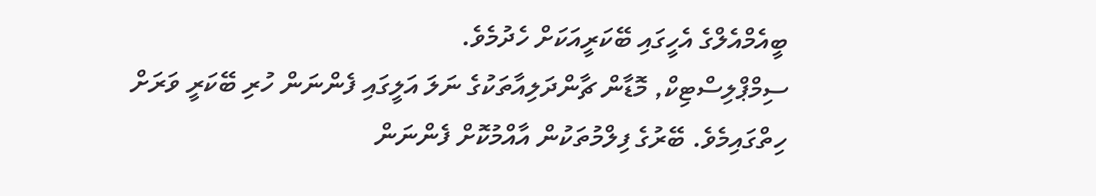ބީއެމްއެލްގެ އެހީގައި ބޭކަރީއަކަށް ހެދުމެވެ.
ސިމްޕްލިސްޓިކް, މޮޑާން ޗާންދަލިއާތަކުގެ ނަލަ އަލީގައި ފެންނަން ހުރި ބޭކަރީ ވަރަށް ހިތްގައިމެވެ. ބޭރުގެ ފިލްމުތަކުން އާއްމުކޮށް ފެންނަން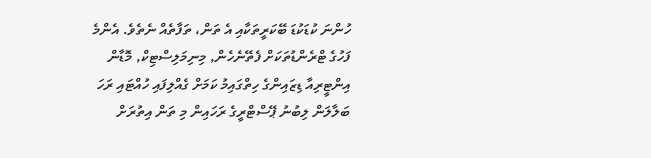ހުންނަ ކުޑަކުޑަ ބޭކަރީތަކާއި އެ ތަން، ތަފާތެއް ނެތެވެ. އެންމެ ފަހުގެ ޓްރެންޑުތަކަށް ފެތޭނެހެން, މިނިމަލިސްޓިކް, މޮޑާން އިންޓީރިއާ ޑިޒައިންގެ ހިތްގައިމު ކަމަށް ގެއްލިފައި ހުއްޓައި ރަހަ ބަލާލަން ލިބުނު ޕޭސްޓްރީގެ ރަހައިން މި ތަން އިތުރަށް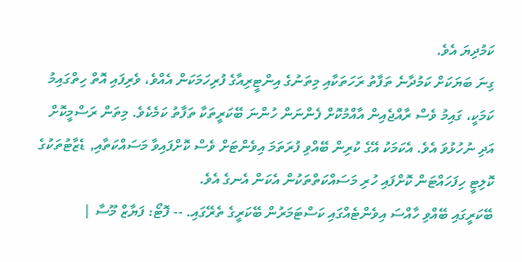ކަމުދިޔަ އެވެ.
ގިނަ ބަޔަކަށް ކަމުދާނެ ތަފާތު ރަހަތަކާއި މިތަނުގެ އިންޓީރިއާގެ ފުރިހަމަކަން އެއްވެ، ވެރިފައި އޮތް ހިތްގައިމު ކަމަކީ، ގައިމު ވެސް ރާއްޖެއިން އާއްމުކޮށް ފެންނަން ހުންނަ ބޭކަރީތަކާ ތަފާތު ކަމެކެވެ. މިތަން ރަސްމީކޮށް އަދި ނުހުޅުވަ އެވެ. އެކަމަކު އޭގެ ކުރިން ބޭއްވި ފުރަތަމަ އިވެންޓަށް ވެސް ކޮށްފައިވާ މަސައްކަތާއި, ޑެޒާޓުތަކުގެ ކޮލިޓީ ހިފަހައްޓަން ކޮށްފައި ހުރި މަސައްކަތްތަކުން އެކަން އެނގެ އެވެ.
ބޭކަރީގައި ބޭއްވި ހާއްސަ އިވެންޓެއްގައި ކަސްޓަމަރުން ބޭކަރީގެ ތެރޭގައި. -- ފޮޓޯ: ފަޔާޒް މޫސާ |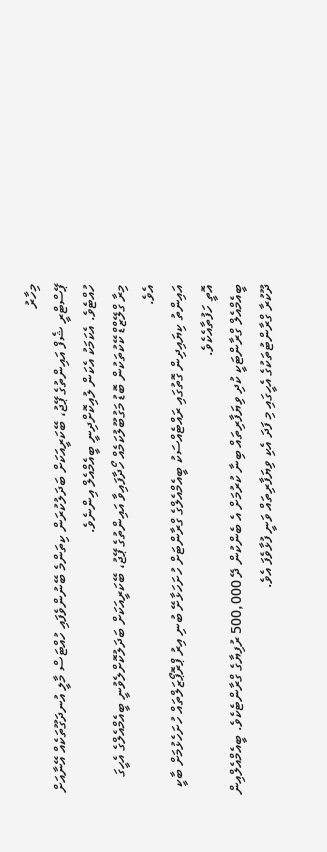މިހާރު
ޕޭސްޓްރީ ޝެފް އައިންތުގެ ޕޭޖު، ބޭކަރީއަކަށް ބަދަލުކުރަން ކިތަންމެ ބޭނުންވެފައި ހުއްޓަސް މާލީ އުނދަގޫތަކެއް އޭނާއަށް ހުއްޓެވެ. އެކަމަކު އެކަން ލުއިކޮށްދިނީ ބީއެމްއެލް އިންނެވެ.
މިރާ ގްލޭޒްޑް ކޭކުތަކުން ބޮޑު މަގުބޫލުކަމެއް ހޯދާފައިވާ އައިންތުގެ ޕޭޖު، ބޭކަރީއަކަށް ބަދަލުކޮށްލެވުނީ ބީއެމްއެލްގެ އެހީގަ އެވެ.
އައިންތު ކިޔައިދިން ގޮތުގައި ރައްޓެއްސަކު ބީއެމްއެލްގެ ގްރާންޓަށް ހުށަހަޅާށޭ ބުނި އިރު ޕްރޮޕޯޒަލްތައް ހުށަހެޅުމަށް ބާކީ އޮތީ ހަފުތާއެކެވެ.
ބީއެމްއެލް ގްރާންޓަކީ ކުދި ވިޔަފާރިތައް ބިނާ ކުރުމަށް އެ ބެންކުން ދޭ 500,000 ރުފިޔާގެ ގްރާންޓެކެވެ. ބީއެމްއެލްއިން ދޫކުރާ ގްރާންޓުތަކުގެ އެހީގައި މި ފަދަ އެކި ވިޔަފާރިތައް ވަނީ ފުޅާވެފަ އެވެ.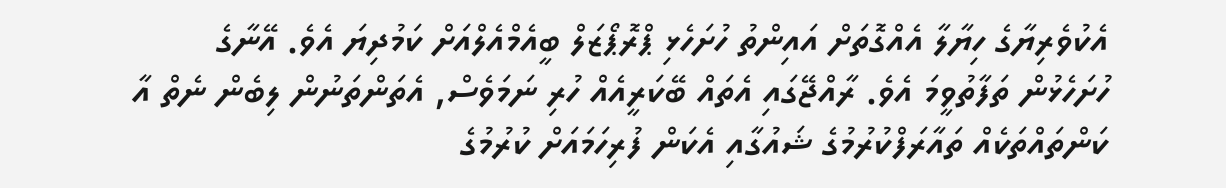އެކުވެރިޔާގެ ހިޔާލާ އެއްގޮތަށް އައިންތު ހުށަހެޅި ޕްރޮޕޯޒަލް ބީއެމްއެލްއަށް ކަމުދިޔަ އެވެ. އޭނާގެ ހުށަހެޅުން ތަފާތުވީމަ އެވެ. ރާއްޖޭގައި އެތައް ބޭކަރީއެއް ހުރި ނަމަވެސް, އެތަންތަނުން ލިބެން ނެތް އާ ކަންތައްތަކެއް ތައާރަފްކުރުމުގެ ޝައުގާއި އެކަން ފުރިހަމައަށް ކުރުމުގެ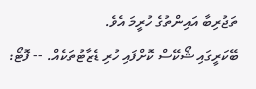ތަޖުރިބާ އައިންތުގެ ހުރީމަ އެވެ.
ބޭކަރީގައި ޝޯކޭސް ކޮށްފައި ހުރި ޑެޒާޓުތަކެއް. -- ފޮޓޯ: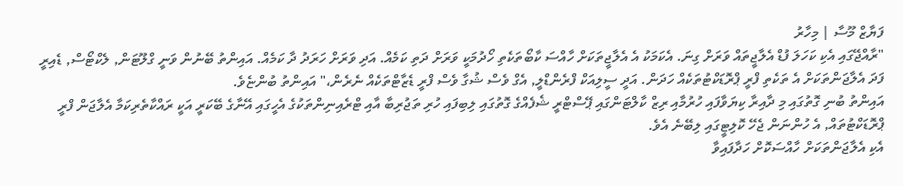ފަޔާޒް މޫސާ | މިހާރު
"ރާއްޖޭގައި އެކި ކަހަލަ ފުޑް އެލާޖީތައް ވަރަށް ގިނަ. އެކަމަކު އެ އެލާޖީތަކަށް ހާއްސަ ކާބޯތަކެތި ހޯދުމަކީ ވަރަށް ދަތި ކަމެއް. އަދި ވަރަށް ހަރަދު ދާ ކަމެއް. އައިންތު ބޭނުން ވަނީ ގްލޫޓަން, ލެކްޓޯސް, ޑެއިރީ ފަދަ އެލާޖަންތަކަށް އެ ތަކެތި ފްރީ ޕްރޮޑަކްޓުތަކެއް ހަދަން. އަދީ ސީލިއަކް ފްރެންޑްލީ, އެގް ވެސް ޝުގާ ވެސް ފްރީ ޑެޒާޓްތަކެއް ނެރެން،" އައިންތު ބުންޏެވެ.
އައިންތު ބުނި ގޮތުގައި މި ދާއިރާ ކިޔަވާފައި ހުރުމާއި ރިޒް ކާލްޓަންގައި ޕޭސްޓްރީ ޝެފެއްގެ ގޮތުގައި ލިބިފައި ހުރި ތަޖުރިބާ އާއި ޓްރެއިނިންތަކުގެ އެހީގައި އޭނާގެ ބޭކަރީ އަކީ ރައްކާތެރިކަމާ އެލާޖަން ފްރީ ޕްރޮޑަކްޓުތައް, އެ ހުންނަން ޖެހޭ ކޮލިޓީގައި ލިބޭނެ އެވެ.
އެކި އެލާޖަންތަކަށް ހާއްސަކޮށް ހަދާފައިވާ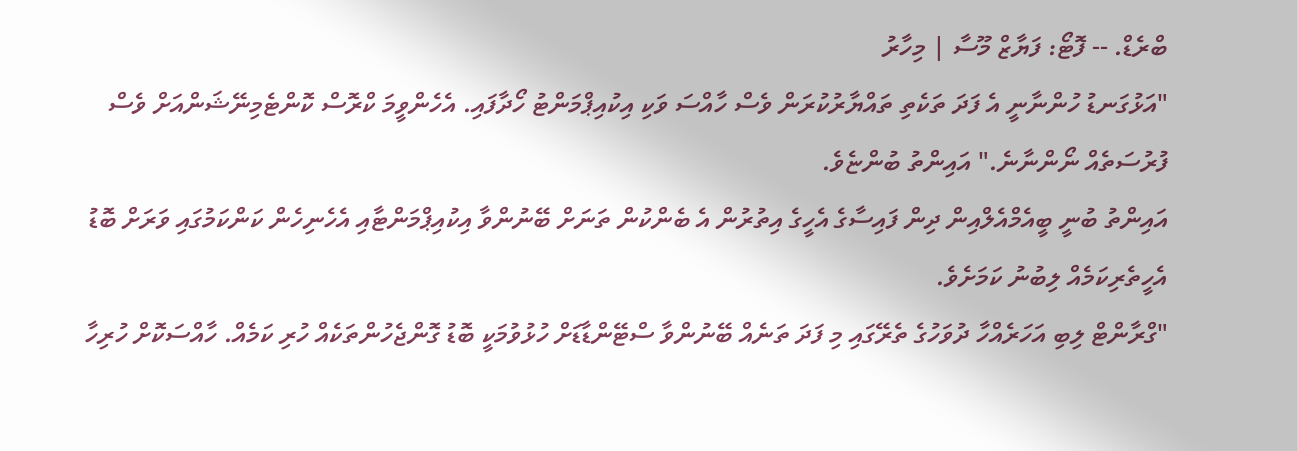ބްރެޑް. -- ފޮޓޯ: ފަޔާޒް މޫސާ | މިހާރު
"އަޅުގަނޑު ހުންނާނީ އެ ފަދަ ތަކެތި ތައްޔާރުކުރަން ވެސް ހާއްސަ ވަކި އިކުއިޕްމަންޓު ހޯދާފައި. އެހެންވީމަ ކްރޮސް ކޮންޓެމިނޭޝަންއަށް ވެސް ފުރުސަތެއް ނޯންނާނެ." އައިންތު ބުންޏެވެ.
އައިންތު ބުނީ ބީއެމްއެލްއިން ދިން ފައިސާގެ އެހީގެ އިތުރުން އެ ބެންކުން ތަނަށް ބޭނުންވާ އިކުއިޕްމަންޓާއި އެހެނިހެން ކަންކަމުގައި ވަރަށް ބޮޑު އެހީތެރިކަމެއް ލިބުނު ކަމަށެވެ.
"ގްރާންޓް ލިބި އަހަރެއްހާ ދުވަހުގެ ތެރޭގައި މި ފަދަ ތަނެއް ބޭނުންވާ ސްޓޭންޑާޑަށް ހުޅުވުމަކީ ބޮޑު ގޮންޖެހުންތަކެއް ހުރި ކަމެއް. ހާއްސަކޮށް ހުރިހާ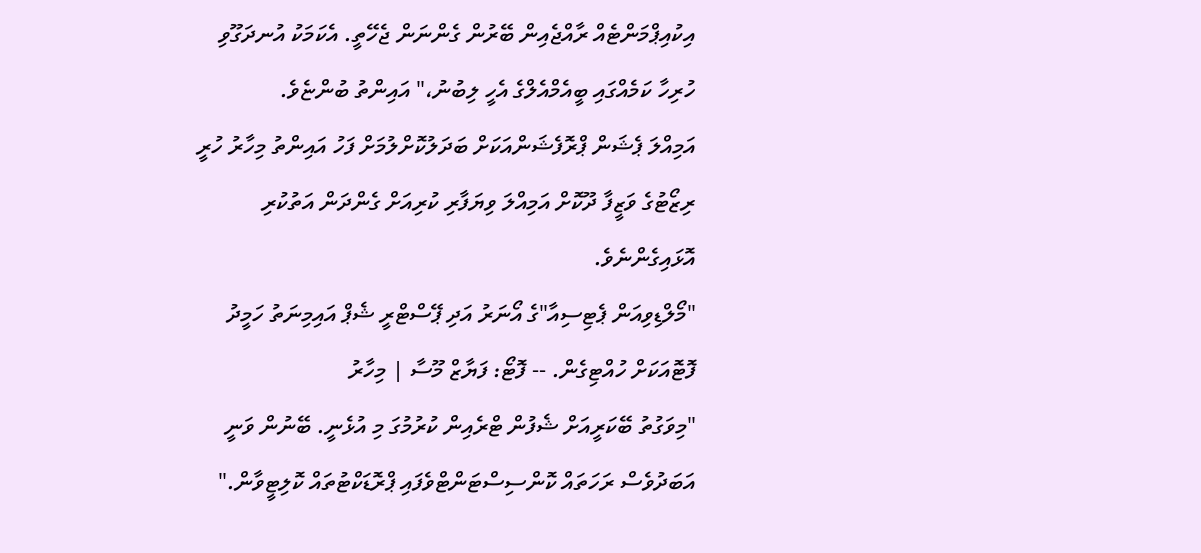އިކުއިޕްމަންޓެއް ރާއްޖެއިން ބޭރުން ގެންނަން ޖެހޭތީ. އެކަމަކު އުނދަގޫވި ހުރިހާ ކަމެއްގައި ބީއެމްއެލްގެ އެހީ ލިބުނު،" އައިންތު ބުންޏެވެ.
އަމިއްލަ ޕެޝަން ޕްރޮފެޝަންއަކަށް ބަދަލުކޮށްލުމަށް ފަހު އައިންތު މިހާރު ހުރީ ރިޒޯޓުގެ ވަޒީފާ ދޫކޮށް އަމިއްލަ ވިޔަފާރި ކުރިއަށް ގެންދަން އަތުކުރި އޮޅައިގެންނެވެ.
"މޯލްޑިވިއަން ޕެޓިސިއާ"ގެ އޯނަރު އަދި ޕޭސްޓްރީ ޝެޕް އައިމިނަތު ހަމީދު ފޮޓޮއަކަށް ހުއްޓިގެން. -- ފޮޓޯ: ފަޔާޒް މޫސާ | މިހާރު
"މިވަގުތު ބޭކަރީއަށް ޝެފުން ޓްރެއިން ކުރުމުގަ މި އުޅެނީ. ބޭނުން ވަނީ އަބަދުވެސް ރަހަތައް ކޮންސިސްޓަންޓްވެފައި ޕްރޮޑަކްޓުތައް ކޮލިޓީވާން."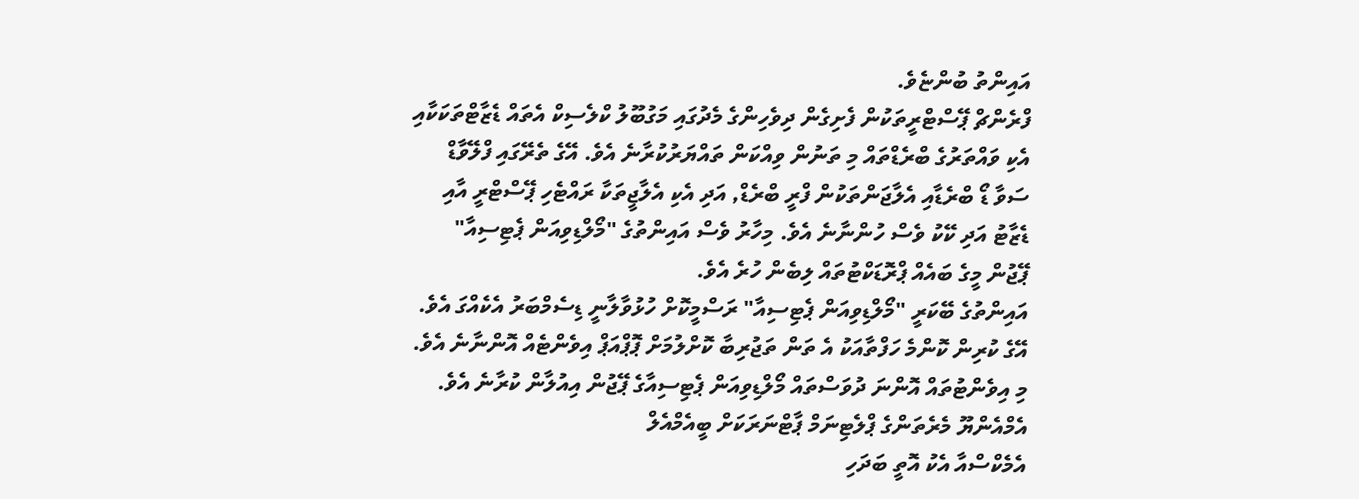އައިންތު ބުންޏެވެ.
ފްރެންޗް ޕޭސްޓްރީތަކުން ފެށިގެން ދިވެހިންގެ މެދުގައި މަގުބޫލު ކްލެސިކް އެތައް ޑެޒާޓްތަކަކާއި އެކި ވައްތަރުގެ ބްރެޑްތައް މި ތަނުން ވިއްކަން ތައްޔަރުކުރާނެ އެވެ. އޭގެ ތެރޭގައި ފްލޭވާޑް ސަވާ ޑޯ ބްރެޑާއި އެލާޖަންތަކުން ފްރީ ބްރެޑް, އަދި އެކި އެލާޖީތަކާ ރައްޓެހި ޕޭސްޓްރީ އާއި ޑެޒާޓު އަދި ކޭކު ވެސް ހުންނާނެ އެވެ. މިހާރު ވެސް އައިންތުގެ "މޯލްޑިވިއަން ޕެޓިސިއާ" ޕޭޖުން މީގެ ބައެއް ޕްރޮޑަކްޓުތައް ލިބެން ހުރެ އެވެ.
އައިންތުގެ ބޭކަރީ "މޯލްޑިވިއަން ޕެޓިސިއާ" ރަސްމީކޮށް ހުޅުވާލާނީ ޑިސެމްބަރު އެކެއްގަ އެވެ. އޭގެ ކުރިން ކޮންމެ ހަފްތާއަކު އެ ތަން ތަޖުރިބާ ކޮށްލުމަށް ޕޮޕްއަޕް އިވެންޓެއް އޮންނާނެ އެވެ. މި އިވެންޓުތައް އޮންނަ ދުވަސްތައް މޯލްޑިވިއަން ޕެޓިސިއާގެ ޕޭޖުން އިއުލާން ކުރާނެ އެވެ.
އެމްއެންޔޫ މެރެތަންގެ ޕްލެޓިނަމް ޕާޓްނަރަކަށް ބީއެމްއެލް
އެމެކްސްއާ އެކު އޮތީ ބަދަހި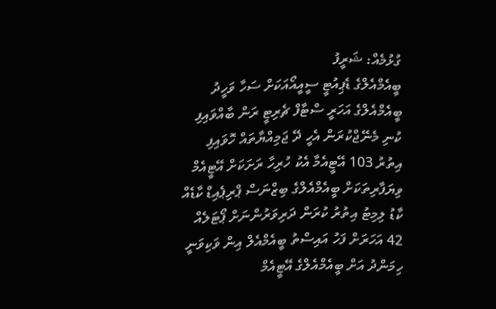ގުޅުމެއް: ޝަރީފު
ބީއެމްއެލްގެ ޑެޕިއުޓީ ސީއީއޯއަކަށް ސަހާ ވަހީދު
ބީއެމްއެލްގެ އަހަރީ ސްޓާފް ޗެރިޓީ ރަން ބާއްވައިފި
ކުނި މެނޭޖްކުރަން އެހީ ދޭ ޖަމިއްޔާތައް ހޮވައިފި
އިތުރު 103 އޭޓީއެމާ އެކު ހުރިހާ ރަށަކަށް އޭޓީއެމް
ވިޔަފާރިތަކަށް ބީއެމްއެލްގެ ބިޒްނަސް ޕްރިޕެއިޑް ކާޑެއް
ކާޑު ލިމިޓު އިތުރު ކުރަން ދަރިވަރުންނަށް ޕޯޓަލެއް
42 އަހަރަށް ފަހު އައިސްތު ބީއެމްއެލް އިން ވަކިވަނީ
ހިމަންދު އަށް ބީއެމްއެލްގެ އޭޓީއެމް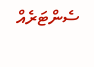ސެންޓަރެއް